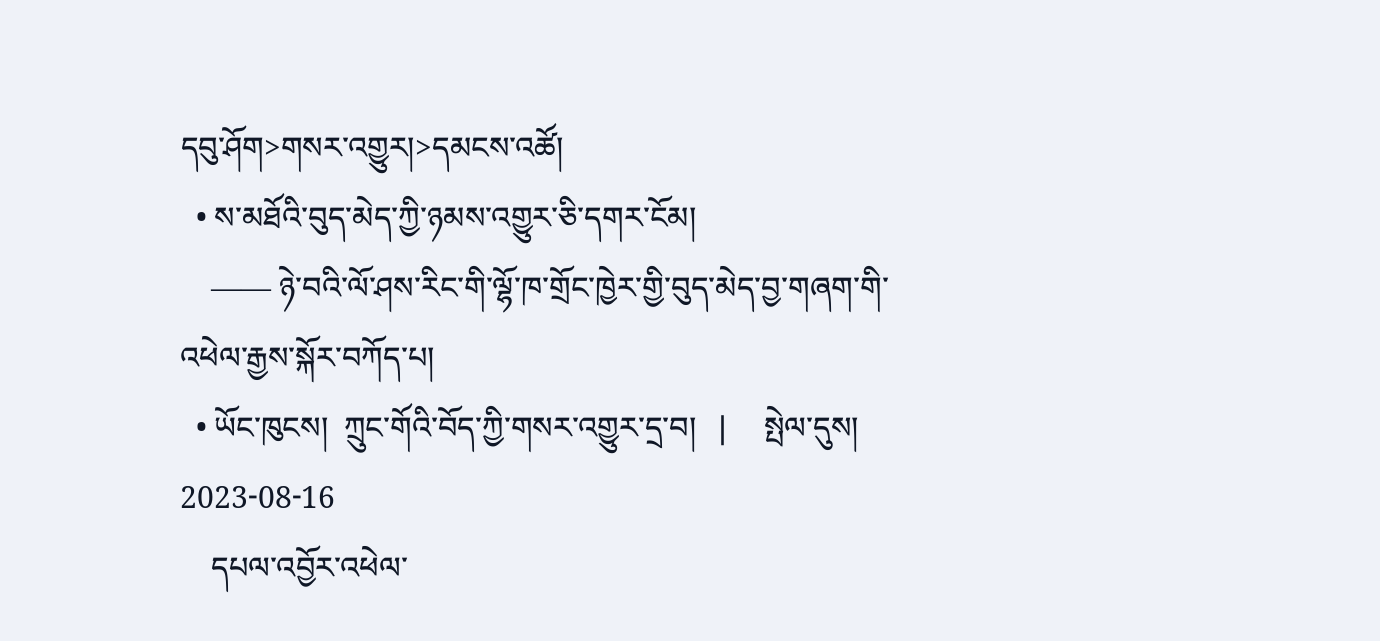དབུ་ཤོག>གསར་འགྱུར།>དམངས་འཚོ།
  • ས་མཐོའི་བུད་མེད་ཀྱི་ཉམས་འགྱུར་ཅི་དགར་ངོམ།
    —— ཉེ་བའི་ལོ་ཤས་རིང་གི་ལྷོ་ཁ་གྲོང་ཁྱེར་གྱི་བུད་མེད་བྱ་གཞག་གི་འཕེལ་རྒྱས་སྐོར་བཀོད་པ།
  • ཡོང་ཁུངས།  ཀྲུང་གོའི་བོད་ཀྱི་གསར་འགྱུར་དྲ་བ།   |     སྤེལ་དུས།  2023-08-16
    དཔལ་འབྱོར་འཕེལ་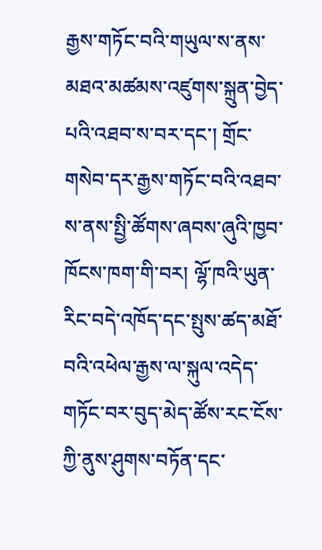རྒྱས་གཏོང་བའི་གཡུལ་ས་ནས་མཐའ་མཚམས་འཛུགས་སྐྲུན་བྱེད་པའི་འཐབ་ས་བར་དང་། གྲོང་གསེབ་དར་རྒྱས་གཏོང་བའི་འཐབ་ས་ནས་སྤྱི་ཚོགས་ཞབས་ཞུའི་ཁྱབ་ཁོངས་ཁག་གི་བར། ལྷོ་ཁའི་ཡུན་རིང་བདེ་འཁོད་དང་སྤུས་ཚད་མཐོ་བའི་འཕེལ་རྒྱས་ལ་སྐུལ་འདེད་གཏོང་བར་བུད་མེད་ཚོས་རང་ངོས་ཀྱི་ནུས་ཤུགས་བཏོན་དང་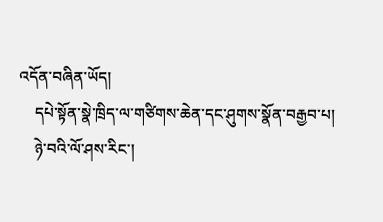འདོན་བཞིན་ཡོད།
    དཔེ་སྟོན་སྣེ་ཁྲིད་ལ་གཙིགས་ཆེན་དང་ཤུགས་སྣོན་བརྒྱབ་པ།
    ཉེ་བའི་ལོ་ཤས་རིང་།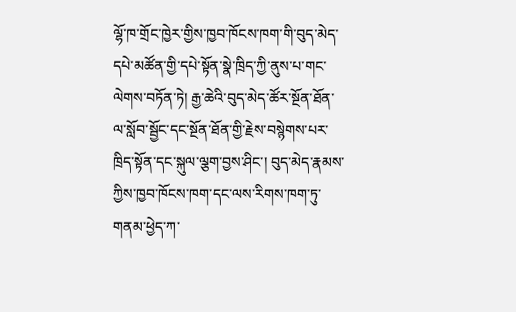ལྷོ་ཁ་གྲོང་ཁྱེར་གྱིས་ཁྱབ་ཁོངས་ཁག་གི་བུད་མེད་དཔེ་མཚོན་གྱི་དཔེ་སྟོན་སྣེ་ཁྲིད་ཀྱི་ནུས་པ་གང་ལེགས་བཏོན་ཏེ། རྒྱ་ཆེའི་བུད་མེད་ཚོར་སྔོན་ཐོན་ལ་སློབ་སྦྱོང་དང་སྔོན་ཐོན་གྱི་རྗེས་བསྙེགས་པར་ཁྲིད་སྟོན་དང་སྐུལ་ལྕག་བྱས་ཤིང་། བུད་མེད་རྣམས་ཀྱིས་ཁྱབ་ཁོངས་ཁག་དང་ལས་རིགས་ཁག་ཏུ་གནམ་ཕྱེད་ཀ་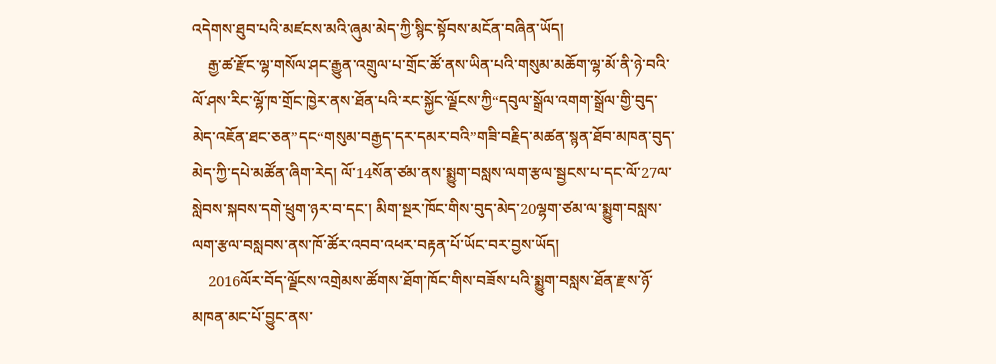འདེགས་ཐུབ་པའི་མཛངས་མའི་ཞུམ་མེད་ཀྱི་སྙིང་སྟོབས་མངོན་བཞིན་ཡོད།
    རྒྱ་ཚ་རྫོང་ལྷ་གསོལ་ཤང་རྒྱུན་འགྲུལ་པ་གྲོང་ཚོ་ནས་ཡིན་པའི་གསུམ་མཆོག་ལྷ་མོ་ནི་ཉེ་བའི་ལོ་ཤས་རིང་ལྷོ་ཁ་གྲོང་ཁྱེར་ནས་ཐོན་པའི་རང་སྐྱོང་ལྗོངས་ཀྱི“དབུལ་སྒྲོལ་འགག་སྒྲོལ་གྱི་བུད་མེད་འཇོན་ཐང་ཅན”དང“གསུམ་བརྒྱད་དར་དམར་བའི”གཟི་བརྗིད་མཚན་སྙན་ཐོབ་མཁན་བུད་མེད་ཀྱི་དཔེ་མཚོན་ཞིག་རེད། ལོ་14སོན་ཙམ་ནས་སྨྱུག་བསླས་ལག་རྩལ་སྦྱངས་པ་དང་ལོ་27ལ་སླེབས་སྐབས་དགེ་ཕྲུག་ཉར་བ་དང་། མིག་སྔར་ཁོང་གིས་བུད་མེད་20ལྷག་ཙམ་ལ་སྨྱུག་བསླས་ལག་རྩལ་བསླབས་ནས་ཁོ་ཚོར་འབབ་འཕར་བརྟན་པོ་ཡོང་བར་བྱས་ཡོད།
    2016ལོར་བོད་ལྗོངས་འགྲེམས་ཚོགས་ཐོག་ཁོང་གིས་བཟོས་པའི་སྨྱུག་བསླས་ཐོན་རྫས་ཉོ་མཁན་མང་པོ་བྱུང་ནས་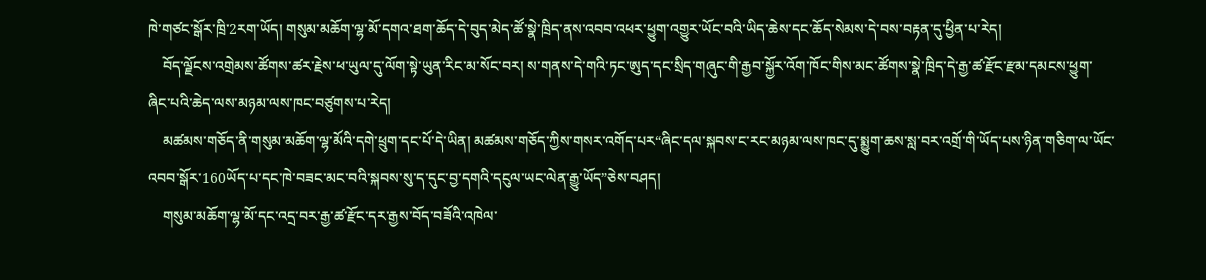ཁེ་གཙང་སྒོར་ཁྲི་2རག་ཡོད། གསུམ་མཆོག་ལྷ་མོ་དགའ་ཐག་ཆོད་དེ་བུད་མེད་ཚོ་སྣེ་ཁྲིད་ནས་འབབ་འཕར་ཕྱུག་འགྱུར་ཡོང་བའི་ཡིད་ཆེས་དང་ཆོད་སེམས་དེ་བས་བརྟན་དུ་ཕྱིན་པ་རེད།
    བོད་ལྗོངས་འགྲེམས་ཚོགས་ཚར་རྗེས་ཕ་ཡུལ་དུ་ལོག་སྟེ་ཡུན་རིང་མ་སོང་བར། ས་གནས་དེ་གའི་ཏང་ཨུད་དང་སྲིད་གཞུང་གི་རྒྱབ་སྐྱོར་འོག་ཁོང་གིས་མང་ཚོགས་སྣེ་ཁྲིད་དེ་རྒྱ་ཚ་རྫོང་རྫམ་དམངས་ཕྱུག་ཞིང་པའི་ཆེད་ལས་མཉམ་ལས་ཁང་བཙུགས་པ་རེད།
    མཚམས་གཅོད་ནི་གསུམ་མཆོག་ལྷ་མོའི་དགེ་ཕྲུག་དང་པོ་དེ་ཡིན། མཚམས་གཅོད་ཀྱིས་གསར་འགོད་པར“ཞིང་དལ་སྐབས་ང་རང་མཉམ་ལས་ཁང་དུ་སྨྱུག་ཆས་སླ་བར་འགྲོ་གི་ཡོད་པས་ཉིན་གཅིག་ལ་ཡོང་འབབ་སྒོར་160ཡོད་པ་དང་ཁེ་བཟང་མང་བའི་སྐབས་སུ་ད་དུང་བྱ་དགའི་དངུལ་ཡང་ལེན་རྒྱུ་ཡོད”ཅེས་བཤད།
    གསུམ་མཆོག་ལྷ་མོ་དང་འདྲ་བར་རྒྱ་ཚ་རྫོང་དར་རྒྱས་བོད་བཟོའི་འཁེལ་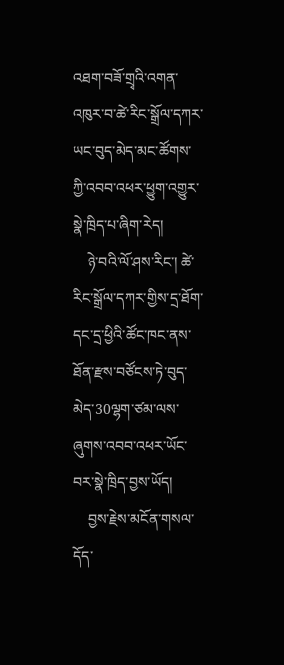འཐག་བཟོ་གྲྭའི་འགན་འཁུར་བ་ཚེ་རིང་སྒྲོལ་དཀར་ཡང་བུད་མེད་མང་ཚོགས་ཀྱི་འབབ་འཕར་ཕྱུག་འགྱུར་སྣེ་ཁྲིད་པ་ཞིག་རེད།
    ཉེ་བའི་ལོ་ཤས་རིང་། ཚེ་རིང་སྒྲོལ་དཀར་གྱིས་དྲ་ཐོག་དང་དྲ་ཕྱིའི་ཚོང་ཁང་ནས་ཐོན་རྫས་བཙོངས་ཏེ་བུད་མེད་30ལྷག་ཙམ་ལས་ཞུགས་འབབ་འཕར་ཡོང་བར་སྣེ་ཁྲིད་བྱས་ཡོད།
    བྱས་རྗེས་མངོན་གསལ་དོད་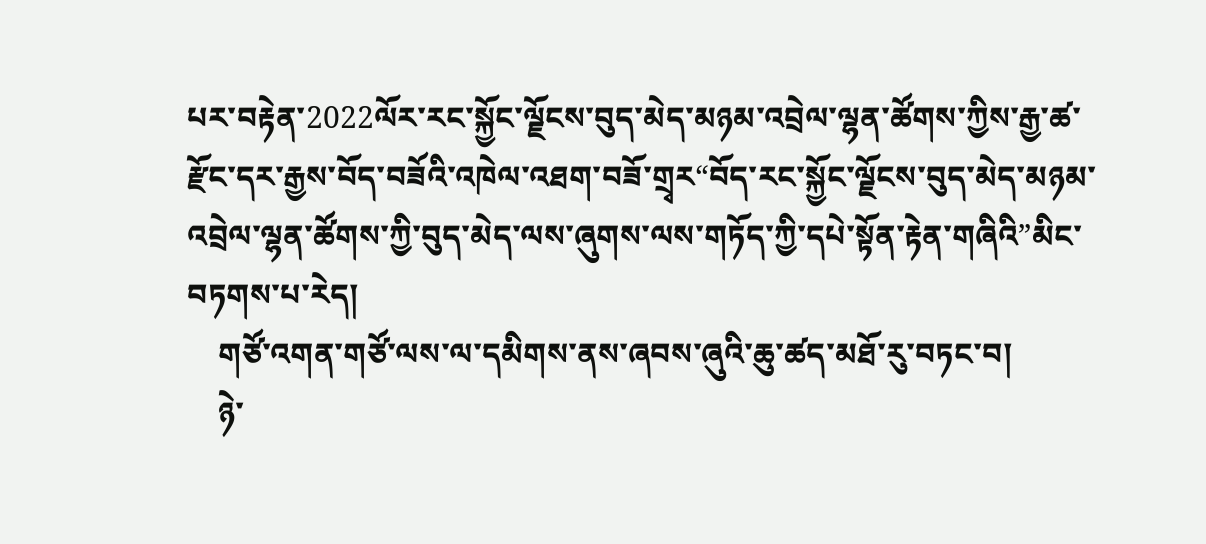པར་བརྟེན་2022ལོར་རང་སྐྱོང་ལྗོངས་བུད་མེད་མཉམ་འབྲེལ་ལྷན་ཚོགས་ཀྱིས་རྒྱ་ཚ་རྫོང་དར་རྒྱས་བོད་བཟོའི་འཁེལ་འཐག་བཟོ་གྲྭར“བོད་རང་སྐྱོང་ལྗོངས་བུད་མེད་མཉམ་འབྲེལ་ལྷན་ཚོགས་ཀྱི་བུད་མེད་ལས་ཞུགས་ལས་གཏོད་ཀྱི་དཔེ་སྟོན་རྟེན་གཞིའི”མིང་བཏགས་པ་རེད།
    གཙོ་འགན་གཙོ་ལས་ལ་དམིགས་ནས་ཞབས་ཞུའི་ཆུ་ཚད་མཐོ་རུ་བཏང་བ།
    ཉེ་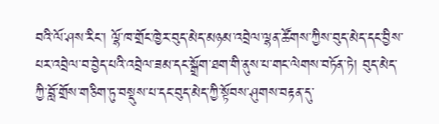བའི་ལོ་ཤས་རིང་། ལྷོ་ཁ་གྲོང་ཁྱེར་བུད་མེད་མཉམ་འབྲེལ་ལྷན་ཚོགས་ཀྱིས་བུད་མེད་དང་བྱིས་པར་འབྲེལ་བ་བྱེད་པའི་འབྲེལ་ཟམ་དང་སྒྲོག་ཐག་གི་ནུས་པ་གང་ལེགས་བཏོན་ཏེ། བུད་མེད་ཀྱི་བློ་གྲོས་གཅིག་ཏུ་བསྡུས་པ་དང་བུད་མེད་ཀྱི་སྟོབས་ཤུགས་བརྟན་དུ་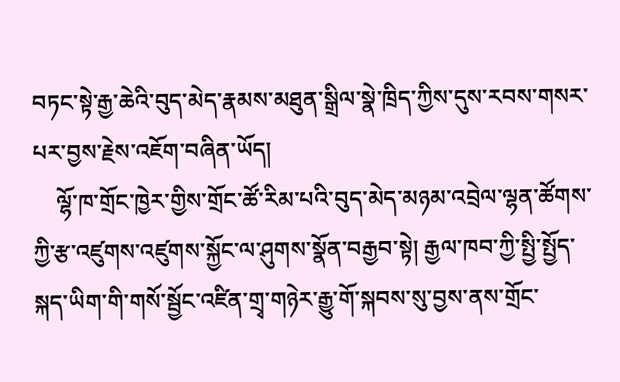བཏང་སྟེ་རྒྱ་ཆེའི་བུད་མེད་རྣམས་མཐུན་སྒྲིལ་སྣེ་ཁྲིད་ཀྱིས་དུས་རབས་གསར་པར་བྱས་རྗེས་འཇོག་བཞིན་ཡོད།
    ལྷོ་ཁ་གྲོང་ཁྱེར་གྱིས་གྲོང་ཚོ་རིམ་པའི་བུད་མེད་མཉམ་འབྲེལ་ལྷན་ཚོགས་ཀྱི་རྩ་འཛུགས་འཛུགས་སྐྱོང་ལ་ཤུགས་སྣོན་བརྒྱབ་སྟེ། རྒྱལ་ཁབ་ཀྱི་སྤྱི་སྤྱོད་སྐད་ཡིག་གི་གསོ་སྦྱོང་འཛིན་གྲྭ་གཉེར་རྒྱུ་གོ་སྐབས་སུ་བྱས་ནས་གྲོང་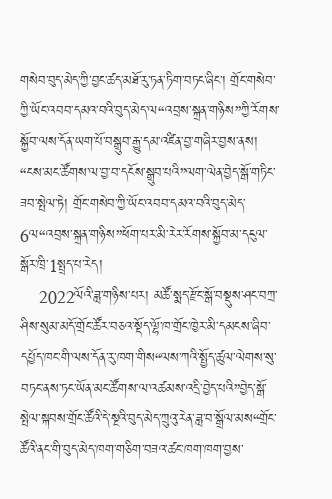གསེབ་བུད་མེད་ཀྱི་བྱང་ཚད་མཐོ་རུ་ཏན་ཏིག་བཏང་ཞིང་། གྲོང་གསེབ་ཀྱི་ཡོང་འབབ་དམའ་བའི་བུད་མེད་ལ“འབྲས་སྐྲན་གཉིས”ཀྱི་རོགས་སྐྱོབ་ལས་དོན་ཡག་པོ་བསྒྲུབ་རྒྱུ་དམ་འཛིན་བྱ་གཞིར་བྱས་ནས། “ངས་མང་ཚོགས་ལ་བྱ་བ་དངོས་སྒྲུབ་པའི”ལག་ལེན་བྱེད་སྒོ་གཏིང་ཟབ་སྤེལ་ཏེ། གྲོང་གསེབ་ཀྱི་ཡོང་འབབ་དམའ་བའི་བུད་མེད་6ལ“འབྲས་སྐྲན་གཉིས”ཕོག་པར་མི་རེར་རོགས་སྐྱོབ་མ་དངུལ་སྒོར་ཁྲི་1སྤྲད་པ་རེད།
    2022ལོའི་ཟླ་གཉིས་པར། མཚོ་སྨད་རྫོང་སྒོ་བསྡུས་ཤང་བཀྲ་ཤིས་སུམ་མདོ་གྲོང་ཚོར་བཅའ་སྡོད་ལྷོ་ཁ་གྲོང་ཁྱེར་མི་དམངས་ཞིབ་དཔྱོད་ཁང་གི་ལས་དོན་རུ་ཁག་གིས“ལས་ཀའི་སྤྱོད་ཚུལ་ལེགས་སུ་བཏང་ནས་ཏང་ཡོན་མང་ཚོགས་ལ་འཚམས་འདྲི་བྱེད་པའི”བྱེད་སྒོ་སྤེལ་སྐབས་གྲོང་ཚོའི་དེ་སྔའི་བུད་མེད་ཀྲུའུ་རེན་ཟླ་བ་སྒྲོལ་མས“གྲོང་ཚོའི་ནང་གི་བུད་མེད་ཁག་གཅིག་བཟའ་ཚང་ཁག་ཁག་བྱས་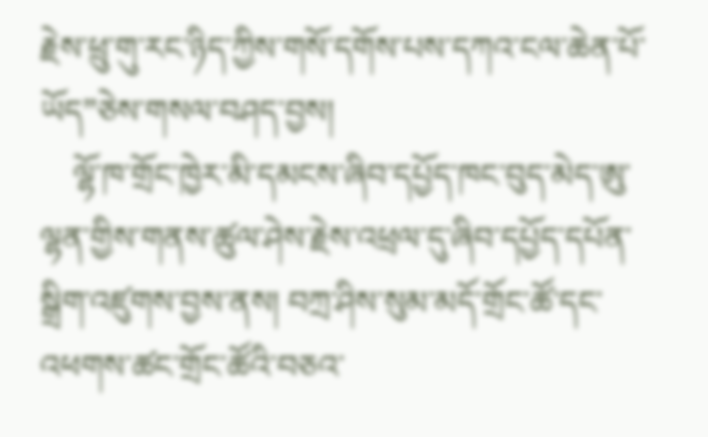རྗེས་ཕྲུ་གུ་རང་ཉིད་ཀྱིས་གསོ་དགོས་པས་དཀའ་ངལ་ཆེན་པོ་ཡོད”ཅེས་གསལ་བཤད་བྱས།
    ལྷོ་ཁ་གྲོང་ཁྱེར་མི་དམངས་ཞིབ་དཔྱོད་ཁང་བུད་མེད་ཨུ་ལྷན་གྱིས་གནས་ཚུལ་ཤེས་རྗེས་འཕྲལ་དུ་ཞིབ་དཔྱོད་དཔོན་སྒྲིག་འཛུགས་བྱས་ནས། བཀྲ་ཤིས་སུམ་མདོ་གྲོང་ཚོ་དང་འཕགས་ཚང་གྲོང་ཚོའི་བཅའ་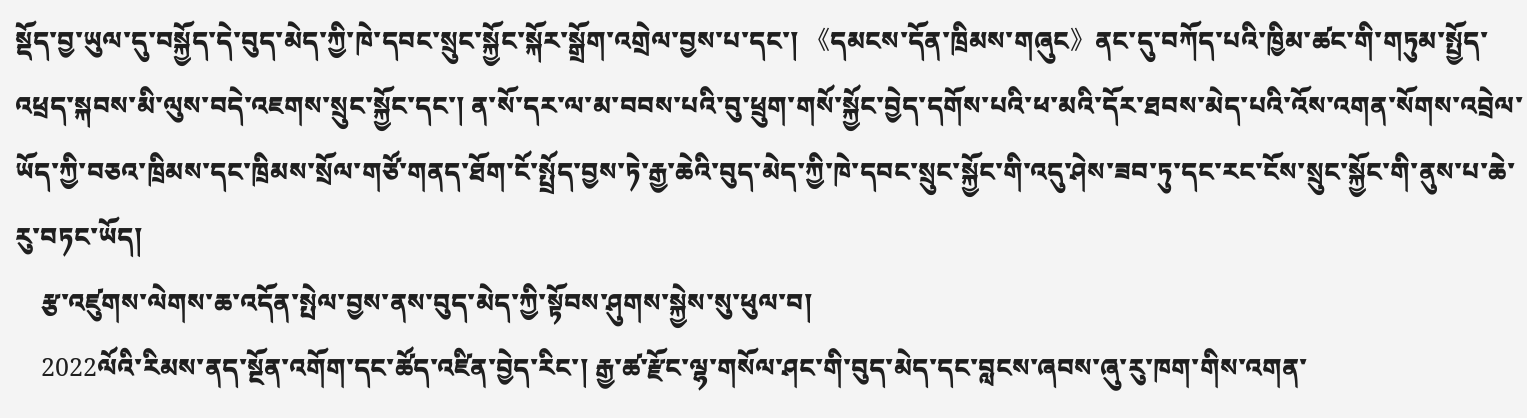སྡོད་བྱ་ཡུལ་དུ་བསྐྱོད་དེ་བུད་མེད་ཀྱི་ཁེ་དབང་སྲུང་སྐྱོང་སྐོར་སྒྲོག་འགྲེལ་བྱས་པ་དང་། 《དམངས་དོན་ཁྲིམས་གཞུང》ནང་དུ་བཀོད་པའི་ཁྱིམ་ཚང་གི་གཏུམ་སྤྱོད་འཕྲད་སྐབས་མི་ལུས་བདེ་འཇགས་སྲུང་སྐྱོང་དང་། ན་སོ་དར་ལ་མ་བབས་པའི་བུ་ཕྲུག་གསོ་སྐྱོང་བྱེད་དགོས་པའི་ཕ་མའི་དོར་ཐབས་མེད་པའི་འོས་འགན་སོགས་འབྲེལ་ཡོད་ཀྱི་བཅའ་ཁྲིམས་དང་ཁྲིམས་སྲོལ་གཙོ་གནད་ཐོག་ངོ་སྤྲོད་བྱས་ཏེ་རྒྱ་ཆེའི་བུད་མེད་ཀྱི་ཁེ་དབང་སྲུང་སྐྱོང་གི་འདུ་ཤེས་ཟབ་ཏུ་དང་རང་ངོས་སྲུང་སྐྱོང་གི་ནུས་པ་ཆེ་རུ་བཏང་ཡོད།
    རྩ་འཛུགས་ལེགས་ཆ་འདོན་སྤེལ་བྱས་ནས་བུད་མེད་ཀྱི་སྟོབས་ཤུགས་སྐྱེས་སུ་ཕུལ་བ།
    2022ལོའི་རིམས་ནད་སྔོན་འགོག་དང་ཚོད་འཛིན་བྱེད་རིང་། རྒྱ་ཚ་རྫོང་ལྷ་གསོལ་ཤང་གི་བུད་མེད་དང་བླངས་ཞབས་ཞུ་རུ་ཁག་གིས་འགན་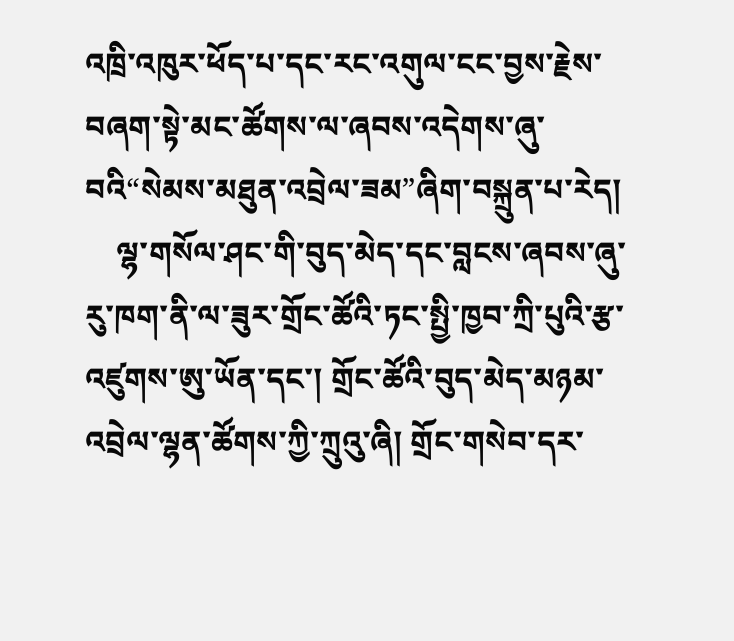འཁྲི་འཁུར་ཕོད་པ་དང་རང་འགུལ་ངང་བྱས་རྗེས་བཞག་སྟེ་མང་ཚོགས་ལ་ཞབས་འདེགས་ཞུ་བའི“སེམས་མཐུན་འབྲེལ་ཟམ”ཞིག་བསྐྲུན་པ་རེད།
    ལྷ་གསོལ་ཤང་གི་བུད་མེད་དང་བླངས་ཞབས་ཞུ་རུ་ཁག་ནི་ལ་ཟུར་གྲོང་ཚོའི་ཏང་སྤྱི་ཁྱབ་ཀྲི་པུའི་རྩ་འཛུགས་ཨུ་ཡོན་དང་། གྲོང་ཚོའི་བུད་མེད་མཉམ་འབྲེལ་ལྷན་ཚོགས་ཀྱི་ཀྲུའུ་ཞི། གྲོང་གསེབ་དར་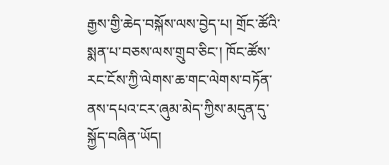རྒྱས་གྱི་ཆེད་བསྐོས་ལས་བྱེད་པ། གྲོང་ཚོའི་སྨན་པ་བཅས་ལས་གྲུབ་ཅིང་། ཁོང་ཚོས་རང་ངོས་ཀྱི་ལེགས་ཆ་གང་ལེགས་བཏོན་ནས་དཔའ་ངར་ཞུམ་མེད་ཀྱིས་མདུན་དུ་སྐྱོད་བཞིན་ཡོད།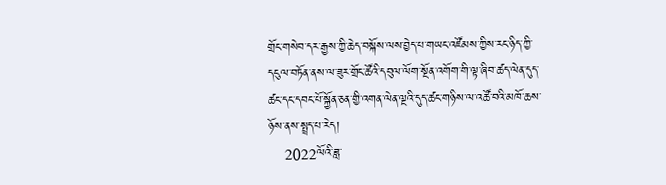གྲོང་གསེབ་དར་རྒྱས་ཀྱི་ཆེད་བསྐོས་ལས་བྱེད་པ་གཡང་འཛོམས་ཀྱིས་རང་ཉིད་ཀྱི་དངུལ་བཏོན་ནས་ལ་ཟུར་གྲོང་ཚོའི་དབུལ་ལོག་སྔོན་འགོག་གི་ལྟ་ཞིབ་ཚད་ལེན་དུད་ཚང་དང་དབང་པོ་སྐྱོན་ཅན་གྱི་འགན་ལེན་ལྔའི་དུད་ཚང་གཉིས་ལ་འཚོ་བའི་མཁོ་ཆས་ཉོས་ནས་སྤྲད་པ་རེད།
    2022ལོའི་ཟླ་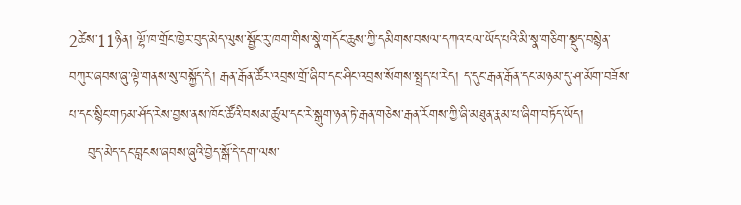2ཚེས་11ཉིན། ལྷོ་ཁ་གྲོང་ཁྱེར་བུད་མེད་ལུས་སྦྱོང་རུ་ཁག་གིས་སྣེ་གདོང་ཆུས་ཀྱི་དམིགས་བསལ་དཀའ་ངལ་ཡོད་པའི་མི་སྣ་གཅིག་སྡུད་བསྙེན་བཀུར་ཞབས་ཞུ་ལྟེ་གནས་སུ་བསྐྱོད་དེ། རྒན་རྒོན་ཚོར་འབྲས་གྲོ་ཞིབ་དང་ཤིང་འབྲས་སོགས་སྤྲད་པ་རེད། ད་དུང་རྒན་རྒོན་དང་མཉམ་དུ་ཤ་མོག་བཟོས་པ་དང་སྙིང་གཏམ་ཤོད་རེས་བྱས་ནས་ཁོང་ཚོའི་བསམ་ཚུལ་དང་རེ་སྒུག་ཉན་ཏེ་རྒན་གཅེས་རྒན་རོགས་ཀྱི་ཞི་མཐུན་རྣམ་པ་ཞིག་བཏོད་ཡོད།
    བུད་མེད་དང་བླངས་ཞབས་ཞུའི་བྱེད་སྒོ་དེ་དག་ལས་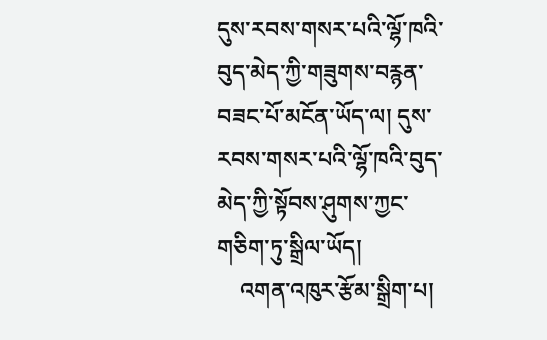དུས་རབས་གསར་པའི་ལྷོ་ཁའི་བུད་མེད་ཀྱི་གཟུགས་བརྙན་བཟང་པོ་མངོན་ཡོད་ལ། དུས་རབས་གསར་པའི་ལྷོ་ཁའི་བུད་མེད་ཀྱི་སྟོབས་ཤུགས་ཀྱང་གཅིག་ཏུ་སྒྲིལ་ཡོད།
    འགན་འཁུར་རྩོམ་སྒྲིག་པ།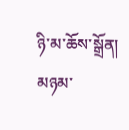ཉི་མ་ཆོས་སྒྲོན།
མཉམ་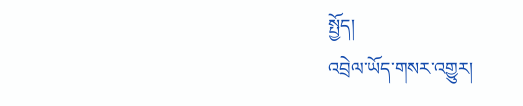སྤྱོད།
འབྲེལ་ཡོད་གསར་འགྱུར།